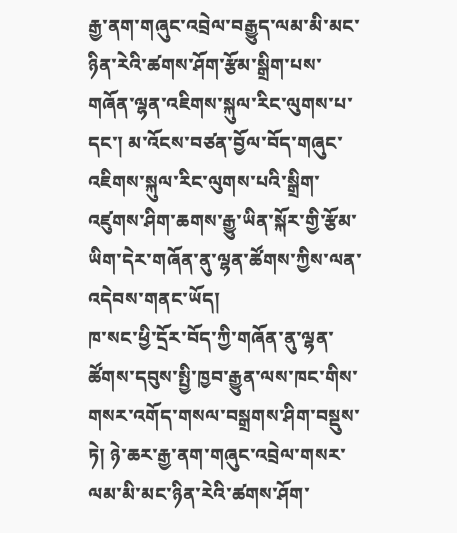རྒྱ་ནག་གཞུང་འབྲེལ་བརྒྱུད་ལམ་མི་མང་ཉིན་རེའི་ཚགས་ཤོག་རྩོམ་སྒྲིག་པས་གཞོན་ལྷན་འཇིགས་སྐུལ་རིང་ལུགས་པ་དང་། མ་འོངས་བཙན་བྱོལ་བོད་གཞུང་འཇིགས་སྐུལ་རིང་ལུགས་པའི་སྒྲིག་འཛུགས་ཤིག་ཆགས་རྒྱུ་ཡིན་སྐོར་གྱི་རྩོམ་ཡིག་དེར་གཞོན་ནུ་ལྷན་ཚོགས་ཀྱིས་ལན་འདེབས་གནང་ཡོད།
ཁ་སང་ཕྱི་དྲོར་བོད་ཀྱི་གཞོན་ནུ་ལྷན་ཚོགས་དབུས་སྤྱི་ཁྱབ་རྒྱུན་ལས་ཁང་གིས་གསར་འགོད་གསལ་བསྒྲགས་ཤིག་བསྡུས་ཏེ། ཉེ་ཆར་རྒྱ་ནག་གཞུང་འབྲེལ་གསར་ལམ་མི་མང་ཉིན་རེའི་ཚགས་ཤོག་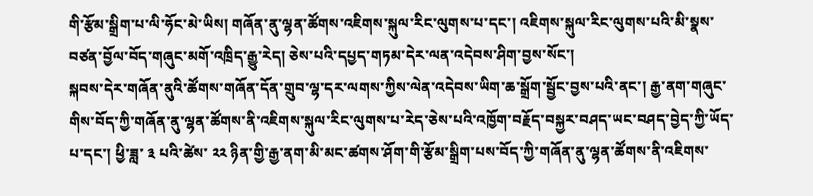གི་རྩོམ་སྒྲིག་པ་ལི་ཧོང་མེ་ཡིས། གཞོན་ནུ་ལྷན་ཚོགས་འཇིགས་སྐུལ་རིང་ལུགས་པ་དང་། འཇིགས་སྐུལ་རིང་ལུགས་པའི་མི་སྣས་བཙན་བྱོལ་བོད་གཞུང་མགོ་འཁྲིད་རྒྱུ་རེད། ཅེས་པའི་དཔྱད་གཏམ་དེར་ལན་འདེབས་ཤིག་བྱས་སོང་།
སྐབས་དེར་གཞོན་ནུའི་ཚོགས་གཞོན་དོན་གྲུབ་ལྷ་དར་ལགས་ཀྱིས་ལེན་འདེབས་ཡིག་ཆ་སྒྲོག་སྦྱོང་བྱས་པའི་ནང་། རྒྱ་ནག་གཞུང་གིས་བོད་ཀྱི་གཞོན་ནུ་ལྷན་ཚོགས་ནི་འཇིགས་སྐུལ་རིང་ལུགས་པ་རེད་ཅེས་པའི་འཁྱོག་བརྗོད་བསྐྱར་བཤད་ཡང་བཤད་བྱེད་ཀྱི་ཡོད་པ་དང་། ཕྱི་ཟླ་ ༣ པའི་ཚེས་ ༢༢ ཉིན་གྱི་རྒྱ་ནག་མི་མང་ཚགས་ཤོག་གི་རྩོམ་སྒྲིག་པས་བོད་ཀྱི་གཞོན་ནུ་ལྷན་ཚོགས་ནི་འཇིགས་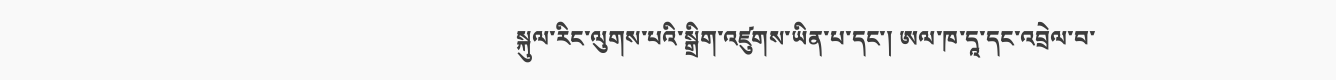སྐུལ་རིང་ལུགས་པའི་སྒྲིག་འཛུགས་ཡིན་པ་དང་། ཨལ་ཁ་དཱ་དང་འབྲེལ་བ་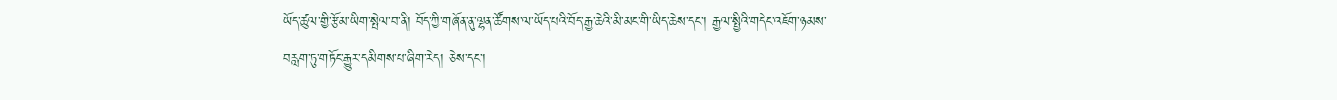ཡོད་ཚུལ་གྱི་རྩོམ་ཡིག་སྤེལ་བ་ནི། བོད་ཀྱི་གཞོན་ནུ་ལྷན་ཚོགས་ལ་ཡོད་པའི་བོད་རྒྱ་ཆེའི་མི་མང་གི་ཡིད་ཆེས་དང་། རྒྱལ་སྤྱིའི་གདེང་འཇོག་ཉམས་བརླག་ཏུ་གཏོང་རྒྱུར་དམིགས་པ་ཞིག་རེད། ཅེས་དང་།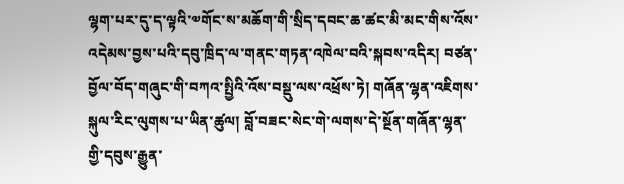ལྷག་པར་དུ་ད་ལྟའི་༧གོང་ས་མཆོག་གི་སྲིད་དབང་ཆ་ཚང་མི་མང་གིས་འོས་འདེམས་བྱས་པའི་དབུ་ཁྲིད་ལ་གནང་གཏན་འཁེལ་བའི་སྐབས་འདིར། བཙན་བྱོལ་བོད་གཞུང་གི་བཀའ་སྤྱིའི་འོས་བསྡུ་ལས་འཕྲོས་ཏེ། གཞོན་ལྷན་འཇིགས་སྐུལ་རིང་ལུགས་པ་ཡིན་ཚུལ། བློ་བཟང་སེང་གེ་ལགས་དེ་སྔོན་གཞོན་ལྷན་གྱི་དབུས་རྒྱུན་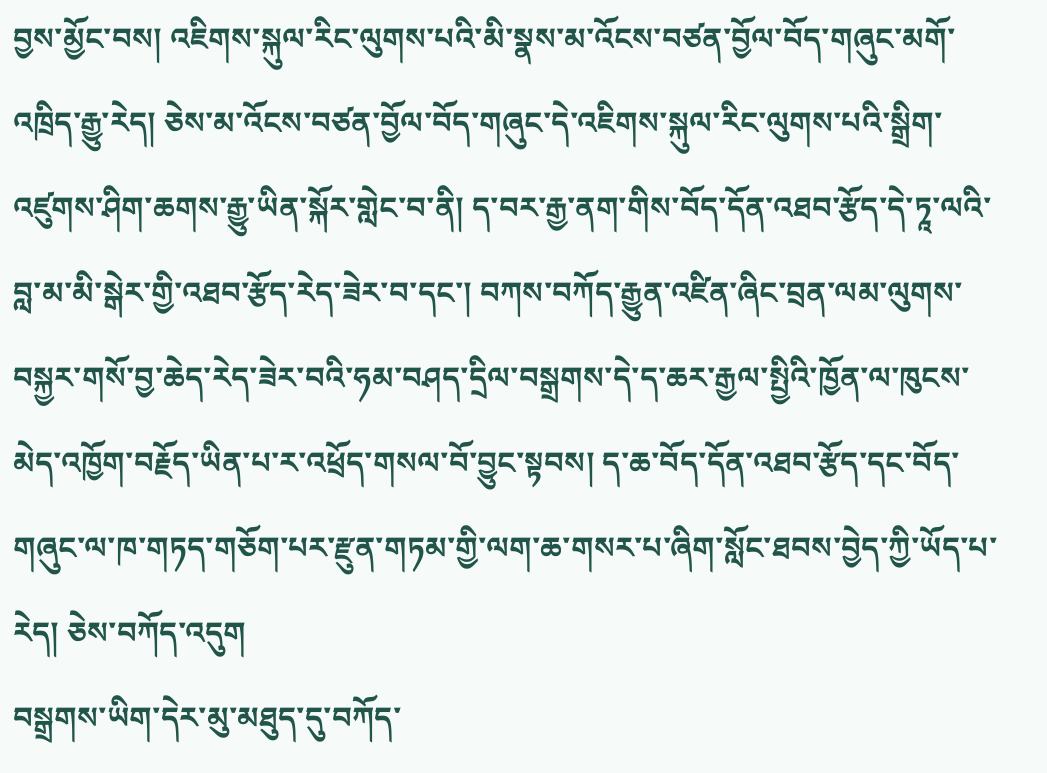བྱས་མྱོང་བས། འཇིགས་སྐུལ་རིང་ལུགས་པའི་མི་སྣས་མ་འོངས་བཙན་བྱོལ་བོད་གཞུང་མགོ་འཁྲིད་རྒྱུ་རེད། ཅེས་མ་འོངས་བཙན་བྱོལ་བོད་གཞུང་དེ་འཇིགས་སྐུལ་རིང་ལུགས་པའི་སྒྲིག་འཛུགས་ཤིག་ཆགས་རྒྱུ་ཡིན་སྐོར་གླེང་བ་ནི། ད་བར་རྒྱ་ནག་གིས་བོད་དོན་འཐབ་རྩོད་དེ་ཏཱ་ལའི་བླ་མ་མི་སྒེར་གྱི་འཐབ་རྩོད་རེད་ཟེར་བ་དང་། བཀས་བཀོད་རྒྱུན་འཛིན་ཞིང་བྲན་ལམ་ལུགས་བསྐྱར་གསོ་བྱ་ཆེད་རེད་ཟེར་བའི་ཧམ་བཤད་དྲིལ་བསྒྲགས་དེ་ད་ཆར་རྒྱལ་སྤྱིའི་ཁྱོན་ལ་ཁུངས་མེད་འཁྱོག་བརྗོད་ཡིན་པ་ར་འཕྲོད་གསལ་བོ་བྱུང་སྟབས། ད་ཆ་བོད་དོན་འཐབ་རྩོད་དང་བོད་གཞུང་ལ་ཁ་གཏད་གཅོག་པར་རྫུན་གཏམ་གྱི་ལག་ཆ་གསར་པ་ཞིག་སློང་ཐབས་བྱེད་ཀྱི་ཡོད་པ་རེད། ཅེས་བཀོད་འདུག
བསྒྲགས་ཡིག་དེར་མུ་མཐུད་དུ་བཀོད་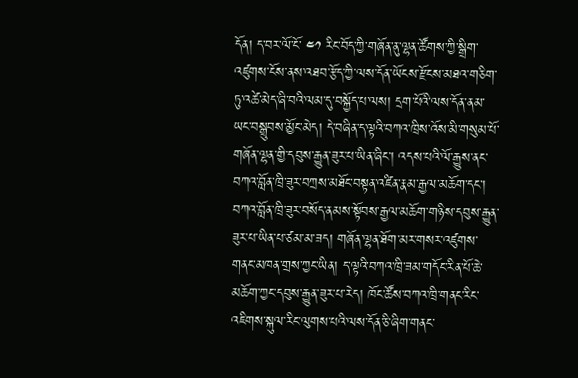དོན། ད་བར་ལོ་ངོ་ ༤༡ རིང་བོད་ཀྱི་གཞོན་ནུ་ལྷན་ཚོགས་ཀྱི་སྒྲིག་འཛུགས་ངོས་ནས་འཐབ་རྩོད་ཀྱི་ལས་དོན་ཡོངས་རྫོངས་མཐའ་གཅིག་ཏུ་འཚེ་མེད་ཞི་བའི་ལམ་དུ་བསྐྱོད་པ་ལས། དྲག་པོའི་ལས་དོན་ནམ་ཡང་བསྒྲུབས་མྱོང་མེད། དེ་བཞིན་ད་ལྟའི་བཀའ་ཁྲིས་འོས་མི་གསུམ་པོ་གཞོན་ལྷན་གྱི་དབུས་རྒྱུན་ཟུར་པ་ཡིན་ཞིང་། འདས་པའི་ལོ་རྒྱུས་ནང་བཀའ་བློན་ཁྲི་ཟུར་བཀྲས་མཐོང་བསྟན་འཛིན་རྣམ་རྒྱལ་མཆོག་དང་། བཀའ་བློན་ཁྲི་ཟུར་བསོད་ནམས་སྟོབས་རྒྱལ་མཆོག་གཉིས་དབུས་རྒྱུན་ཟུར་པ་ཡིན་པ་ཙམ་མ་ཟད། གཞོན་ལྷན་ཐོག་མར་གསར་འཛུགས་གནང་མཁན་གྲས་ཀྱང་ཡིན། ད་ལྟའི་བཀའ་ཁྲི་ཟམ་གདོང་རིན་པོ་ཆེ་མཆོག་ཀྱང་དབུས་རྒྱུན་ཟུར་པ་རེད། ཁོང་ཚོས་བཀའ་ཁྲི་གནང་རིང་འཇིགས་སྐུལ་རིང་ལུགས་པའི་ལས་དོན་ཅི་ཞིག་གནང་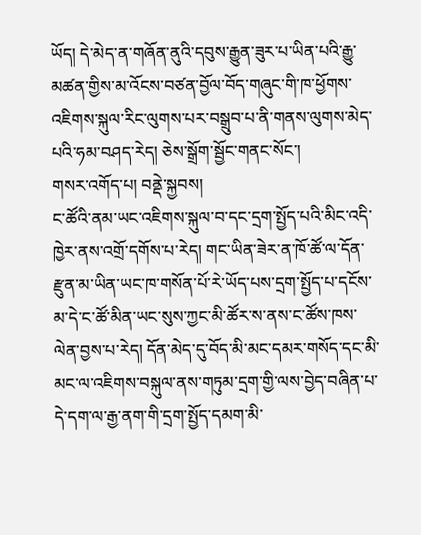ཡོད། དེ་མེད་ན་གཞོན་ནུའི་དབུས་རྒྱུན་ཟུར་པ་ཡིན་པའི་རྒྱུ་མཚན་གྱིས་མ་འོངས་བཙན་བྱོལ་བོད་གཞུང་གི་ཁ་ཕྱོགས་འཇིགས་སྐུལ་རིང་ལུགས་པར་བསྒྲུབ་པ་ནི་གནས་ལུགས་མེད་པའི་ཧམ་བཤད་རེད། ཅེས་སྒྲོག་སྦྱོང་གནང་སོང་།
གསར་འགོད་པ། བནྡེ་སྐྱབས།
ང་ཚོའི་ནམ་ཡང་འཇིགས་སྐུལ་བ་དང་དྲག་སྤྱོད་པའི་མིང་འདི་ཁྱེར་ནས་འགྲོ་དགོས་པ་རེད། གང་ཡིན་ཟེར་ན་ཁོ་ཚོ་ལ་དོན་རྫུན་མ་ཡིན་ཡང་ཁ་གསོན་པོ་རེ་ཡོད་པས་དྲག་སྤྱོད་པ་དངོས་མ་དེ་ང་ཚོ་མིན་ཡང་སུས་ཀྱང་མི་ཚོར་ས་ནས་ང་ཚོས་ཁས་ལེན་བྱས་པ་རེད། དོན་མེད་དུ་བོད་མི་མང་དམར་གསོད་དང་མི་མང་ལ་འཇིགས་བསྐུལ་ནས་གཏུམ་དྲག་གྱི་ལས་བྱེད་བཞིན་པ་དེ་དག་ལ་རྒྱ་ནག་གི་དྲག་སྤྱོད་དམག་མི་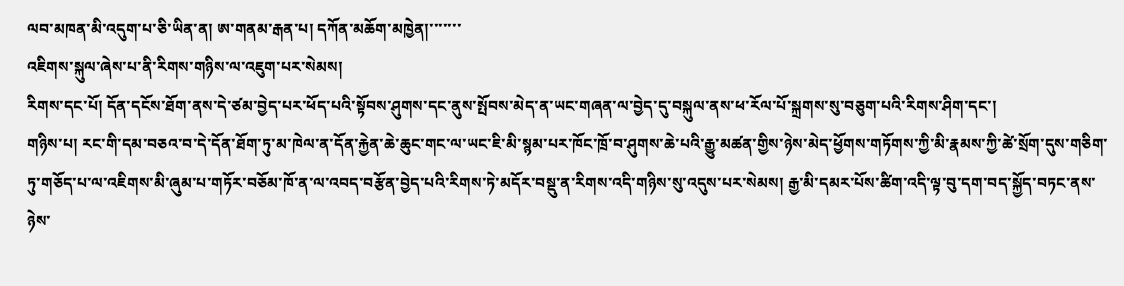ལབ་མཁན་མི་འདུག་པ་ཅི་ཡིན་ན། ཨ་གནམ་རྒན་པ། དཀོན་མཆོག་མཁྱེན།་་་་་་་
འཇིགས་སྐུལ་ཞེས་པ་ནི་རིགས་གཉིས་ལ་འཇུག་པར་སེམས།
རིགས་དང་པོ། དོན་དངོས་ཐོག་ནས་དེ་ཙམ་བྱེད་པར་ཕོད་པའི་སྟོབས་ཤུགས་དང་ནུས་སྤོབས་མེད་ན་ཡང་གཞན་ལ་བྱེད་དུ་བསྐུལ་ནས་ཕ་རོལ་པོ་སྐྲགས་སུ་བཅུག་པའི་རིགས་ཤིག་དང་།
གཉིས་པ། རང་གི་དམ་བཅའ་བ་དེ་དོན་ཐོག་ཏུ་མ་ཁེལ་ན་དོན་རྐྱེན་ཆེ་ཆུང་གང་ལ་ཡང་ཇི་མི་སྙམ་པར་ཁོང་ཁྲོ་བ་ཤུགས་ཆེ་པའི་རྒྱུ་མཚན་གྱིས་ཉེས་མེད་ཕྱོགས་གཏོགས་ཀྱི་མི་རྣམས་ཀྱི་ཚེ་སྲོག་དུས་གཅིག་ཏུ་གཅོད་པ་ལ་འཇིགས་མི་ཞུམ་པ་གཏོར་བཅོམ་ཁོ་ན་ལ་འབད་བརྩོན་བྱེད་པའི་རིགས་ཏེ་མདོར་བསྡུ་ན་རིགས་འདི་གཉིས་སུ་འདུས་པར་སེམས། རྒྱ་མི་དམར་པོས་ཚིག་འདི་ལྟ་བུ་དག་བད་སྐྱོད་བཏང་ནས་ཉེས་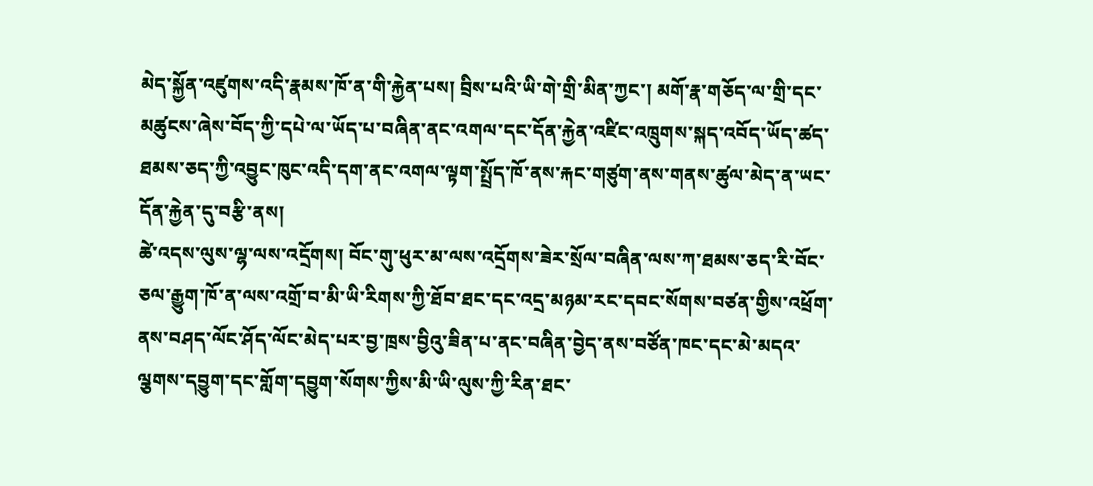མེད་སྐྱོན་འཛུགས་འདི་རྣམས་ཁོ་ན་གི་རྐྱེན་པས། བྲིས་པའི་ཡི་གེ་གྲི་མིན་ཀྱང་། མགོ་རྣ་གཅོད་ལ་གྲི་དང་མཚུངས་ཞེས་བོད་ཀྱི་དཔེ་ལ་ཡོད་པ་བཞིན་ནང་འགལ་དང་དོན་རྐྱེན་འཛིང་འཁྲུགས་སྐད་འབོད་ཡོད་ཚད་ཐམས་ཅད་ཀྱི་འབྱུང་ཁུང་འདི་དག་ནང་འགལ་ལྟག་སྤྲོད་ཁོ་ནས་རྐང་གཙུག་ནས་གནས་ཚུལ་མེད་ན་ཡང་དོན་རྐྱེན་དུ་བརྩི་ནས།
ཚེ་འདས་ལུས་ལྷ་ལས་འདྲོགས། བོང་གུ་ཕུར་མ་ལས་འདྲོགས་ཟེར་སྲོལ་བཞིན་ལས་ཀ་ཐམས་ཅད་རི་བོང་ཅལ་རྒྱུག་ཁོ་ན་ལས་འགྲོ་བ་མི་ཡི་རིགས་ཀྱི་ཐོབ་ཐང་དང་འདྲ་མཉམ་རང་དབང་སོགས་བཙན་གྱིས་འཕྲོག་ནས་བཤད་ལོང་ཤོད་ལོང་མེད་པར་བྱ་ཁྲས་བྱིའུ་ཟིན་པ་ནང་བཞིན་བྱེད་ནས་བཙོན་ཁང་དང་མེ་མདའ་ལྕགས་དབྱུག་དང་གློག་དབྱུག་སོགས་ཀྱིས་མི་ཡི་ལུས་ཀྱི་རིན་ཐང་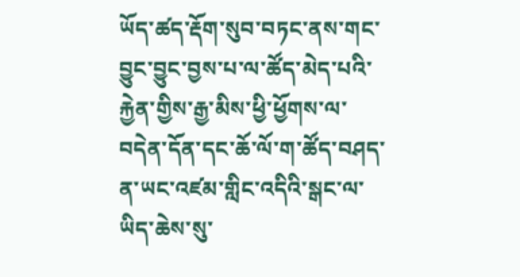ཡོད་ཚད་རྡོག་སུབ་བཏང་ནས་གང་བྱུང་བྱུང་བྱས་པ་ལ་ཚོད་མེད་པའི་རྐྱེན་གྱིས་རྒྱ་མིས་ཕྱི་ཕྱོགས་ལ་བདེན་དོན་དང་ཆོ་ལོ་ག་ཚོད་བཤད་ན་ཡང་འཛམ་གླིང་འདིའི་སྒང་ལ་ཡིད་ཆེས་སུ་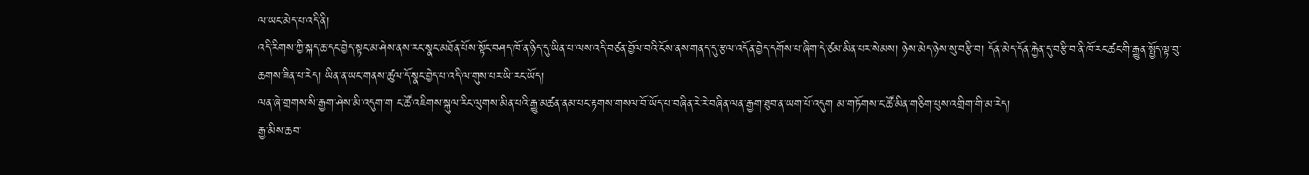ལ་ཡང་མེད་པ་འདི་ནི།
འདི་རིགས་ཀྱི་སྐད་ཆ་དང་བྱེད་སྟང་མ་ཤེས་ནས་རང་སྣང་མཐོན་པོས་སྟོང་བཤད་ཁོ་ན་ཉིད་དུ་ཡིན་པ་ལས་འདི་བཙན་བྱོལ་བའི་ངོས་ནས་གནད་དུ་རྩལ་འདོན་བྱེད་དགོས་པ་ཞིག་དེ་ཙམ་མིན་པར་སེམས། ཉེས་མེད་ཉེས་སུ་བརྩི་བ། དོན་མེད་དོན་རྐྱེན་དུ་བརྩི་བ་ནི་ཁོ་རང་ཚང་གི་རྒྱུན་སྤྱོད་ལྟ་བུ་ཆགས་ཟིན་པ་རེད། ཡིན་ན་ཡང་གནས་ཚུལ་དོ་སྣང་བྱེད་པ་འདི་ལ་གུས་པར་ཡི་རང་ཡོད།
ལན་ཞེ་གྲགས་སི་རྒྱག་ཤེས་མི་འདུག་ག ང་ཚོ་འཇིགས་སྐུལ་རིང་ལུགས་མིན་པའི་རྒྱུ་མཚན་ནམ་པང་རྟགས་གསལ་བོ་ཡོད་པ་བཞིན་རེ་རེ་བཞིན་ལན་རྒྱག་ཐུབ་ན་ཡག་པོ་འདུག མ་གཏོགས་ང་ཚོ་མིན་གཅིག་པུས་འགྲིག་གི་མ་རེད།
རྒྱ་མིས་ཆབ་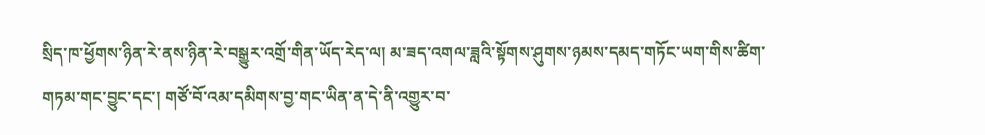སྲིད་ཁ་ཕྱོགས་ཉིན་རེ་ནས་ཉིན་རེ་བསྒྱུར་འགྲོ་གིན་ཡོད་རེད་ལ། མ་ཟད་འགལ་ཟླའི་སྟོགས་ཤུགས་ཉམས་དམད་གཏོང་ཡག་གིས་ཚིག་གཏམ་གང་བྱུང་དང་། གཙོ་བོ་འམ་དམིགས་བྱ་གང་ཡིན་ན་དེ་ནི་འགྱུར་བ་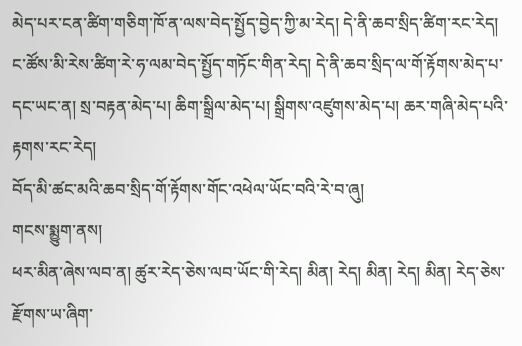མེད་པར་ངན་ཚིག་གཅིག་ཁོ་ན་ལས་བེད་སྤྱོད་བྱེད་ཀྱི་མ་རེད། དེ་ནི་ཆབ་སྲིད་ཚིག་རང་རེད། ང་ཚོས་མི་རེས་ཚིག་རེ་ཧ་ལམ་བེད་སྤྱོད་གཏོང་གིན་རེད། དེ་ནི་ཆབ་སྲིད་ལ་གོ་རྟོགས་མེད་པ་དང་ཡང་ན། སྲ་བརྟན་མེད་པ། ཆིག་སྒྲིལ་མེད་པ། སྒྲིགས་འཛུགས་མེད་པ། ཆར་གཞི་མེད་པའི་རྟགས་རང་རེད།
བོད་མི་ཚང་མའི་ཆབ་སྲིད་གོ་རྟོགས་གོང་འཕེལ་ཡོང་བའི་རེ་བ་ཞུ།
གངས་སྨྱུག་ནས།
ཕར་མིན་ཞེས་ལབ་ན། ཚུར་རེད་ཅེས་ལབ་ཡོང་གི་རེད། མིན། རེད། མིན། རེད། མིན། རེད་ཅེས་རྫོགས་ཡ་ཞིག་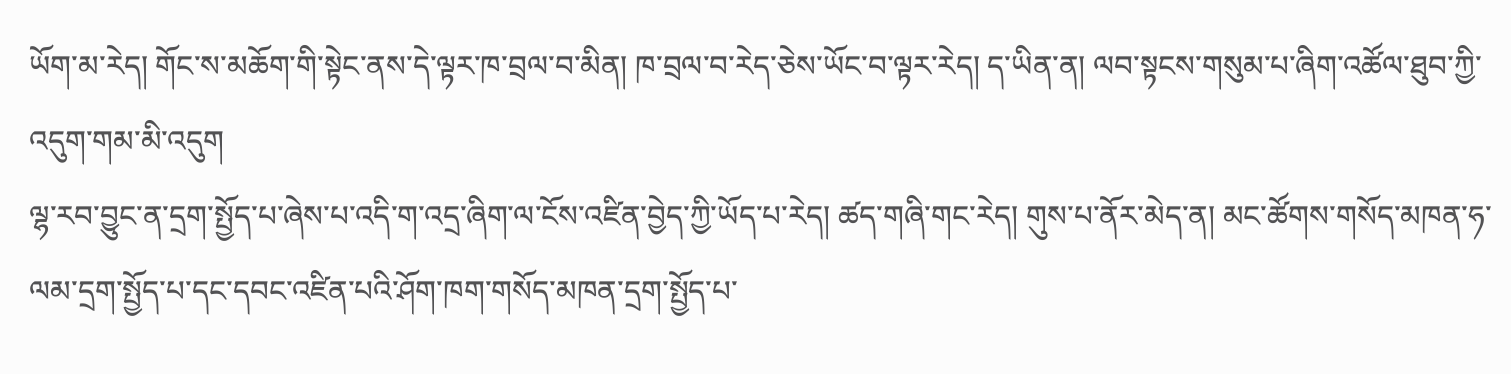ཡོག་མ་རེད། གོང་ས་མཆོག་གི་སྟེང་ནས་དེ་ལྟར་ཁ་བྲལ་བ་མིན། ཁ་བྲལ་བ་རེད་ཅེས་ཡོང་བ་ལྟར་རེད། ད་ཡིན་ན། ལབ་སྟངས་གསུམ་པ་ཞིག་འཚོལ་ཐུབ་ཀྱི་འདུག་གམ་མི་འདུག
ལྷ་རབ་བྱུང་ན་དྲག་སྤྱོད་པ་ཞེས་པ་འདི་ག་འདྲ་ཞིག་ལ་ངོས་འཛིན་བྱེད་ཀྱི་ཡོད་པ་རེད། ཚད་གཞི་གང་རེད། གུས་པ་ནོར་མེད་ན། མང་ཚོགས་གསོད་མཁན་ཧ་ལམ་དྲག་སྤྱོད་པ་དང་དབང་འཛིན་པའི་ཤོག་ཁག་གསོད་མཁན་དྲག་སྤྱོད་པ་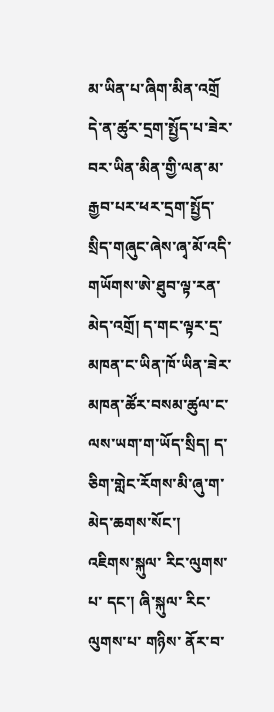མ་ཡིན་པ་ཞིག་མིན་འགྲོ དེ་ན་ཚུར་དྲག་སྤྱོད་པ་ཟེར་བར་ཡིན་མིན་གྱི་ལན་མ་རྒྱབ་པར་ཕར་དྲག་སྤྱོད་སྲིད་གཞུང་ཞེས་ཞྭ་མོ་འདི་གཡོགས་ཨེ་ཐུབ་ལྟ་རན་མེད་འགྲོ། ད་གང་ལྟར་དྲ་མཁན་ང་ཡིན་ཁོ་ཡིན་ཟེར་མཁན་ཚོར་བསམ་ཚུལ་ང་ལས་ཡག་ག་ཡོད་སྲིད། ད་ཅིག་གླེང་རོགས་མི་ཞུ་ག་མེད་ཆགས་སོང་།
འཇིགས་སྐུལ་ རིང་ལུགས་པ་ དང་། ཞི་སྐུལ་ རིང་ལུགས་པ་ གཉིས་ ནོར་བ་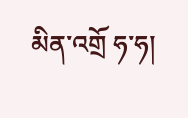མིན་འགྲོ ཧ་ཧ།